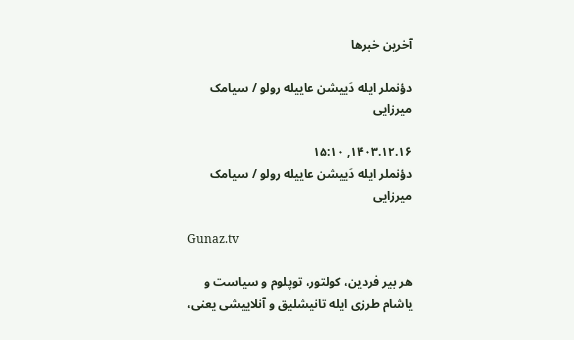آخرین خبرها

دؤنملر ایله دَییشن عاییله رولو / سیامک میرزایی

۱۴۰۳.۱۲.۱۶, ۱۵:۱۰
دؤنملر ایله دَییشن عاییله رولو / سیامک میرزایی

Gunaz.tv

هر بیر فردین، کولتور، توپلوم و سیاست و یاشام طرزی ایله تانیشلیق و آنلاییشی یعنی،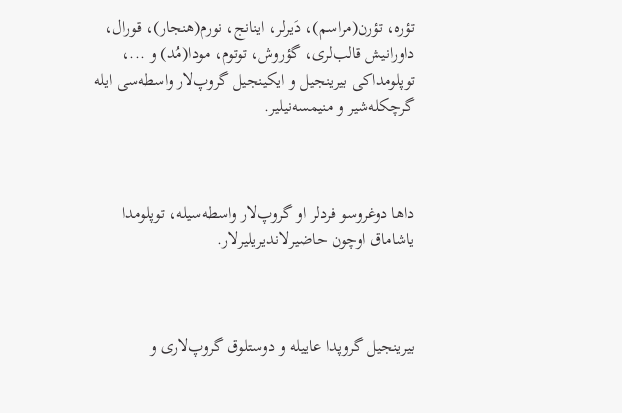تؤره، تؤرن(مراسم)، دَیرلر، اینانج، نورم(هنجار)، قورال، داورانیش قالب‌لری، گؤروش، توتوم، مودا(مُد) و ...، توپلومداکی بیرینجیل و ایکینجیل گروپ‌لار واسطه‌سی ایله گرچکله‌شیر و منیمسه‌نیلیر.



داها دوغروسو فردلر او گروپ‌لار واسطه‌سیله، توپلومدا یاشاماق اوچون حاضیرلاندیریلیرلار.



بیرینجیل گروپدا عاییله و دوستلوق گروپ‌لاری و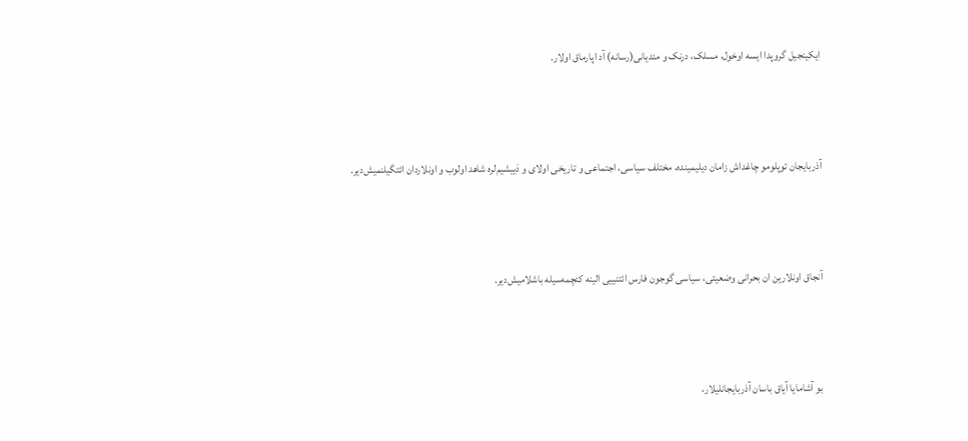ایکینجیل گروپدا ایسه اوخول، مسلک، درنک و مئدیانی(رسانه) آد اپارماق اولار.



آذربایجان توپلومو چاغداش زامان دیلیمینده، مختلف سیاسی، اجتماعی و تاریخی اولای و دَییشیم‌لره شاهد اولوب و اونلاردان ائتگیلنمیش‌دیر.



آنجاق اونلارین ان بحرانی وضعیتی، سیاسی گوجون فارس ائتنییی الینه کئچمه‌سیله باشلامیش‌دیر.



بو آشامایا آیاق باسان آذربایجانلیلار،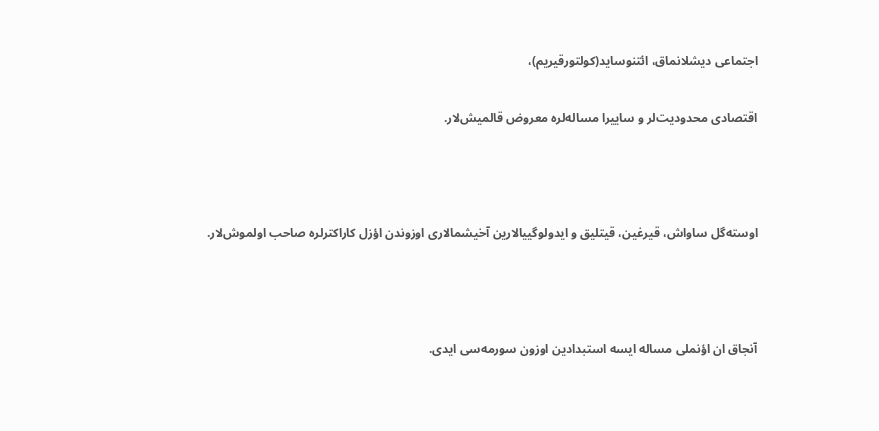اجتماعی دیشلانماق، ائتنوساید(کولتورقیریم)،

اقتصادی محدودیت‌لر و ساییرا مساله‌لره معروض قالمیش‌لار.



اوسته‌گل ساواش، قیرغین، قیتلیق و ایدولوگییالارین آخیشمالاری اوزوندن اؤزل کاراکترلره صاحب اولموش‌لار.



آنجاق ان اؤنملی مساله ایسه استبدادین اوزون سورمه‌سی ایدی.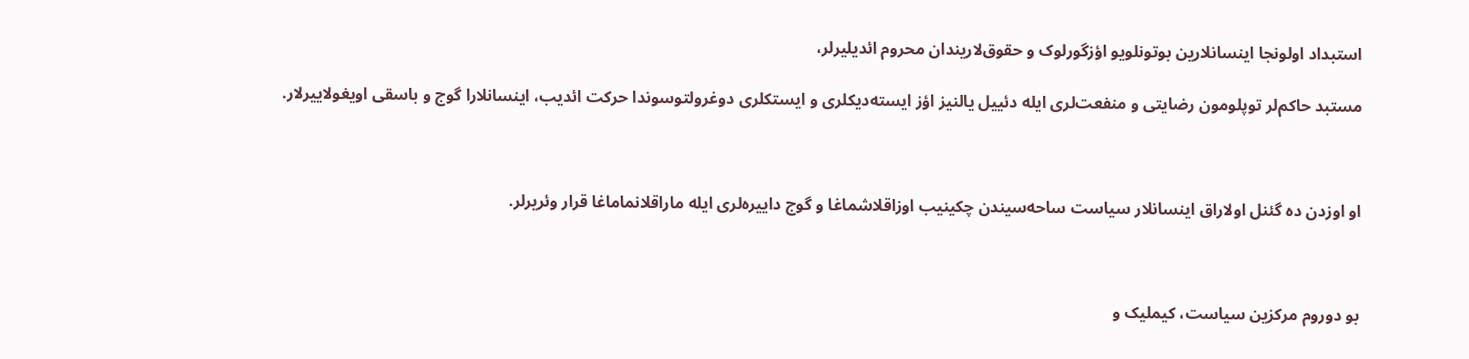استبداد اولونجا اینسانلارین بوتونلویو اؤزگورلوک و حقوق‌لاریندان محروم ائدیلیرلر،

مستبد حاکم‌لر توپلومون رضایتی و منفعت‌لری ایله دئییل یالنیز اؤز ایسته‌دیکلری و ایستکلری دوغرولتوسوندا حرکت ائدیب، اینسانلارا گوج و باسقی اویغولاییرلار.



او اوزدن ده گئنل اولاراق اینسانلار سیاست ساحه‌سیندن چکینیب اوزاقلاشماغا و گوج داییره‌لری ایله ماراقلانماماغا قرار وئریرلر.



بو دوروم مرکزین سیاست، کیملیک و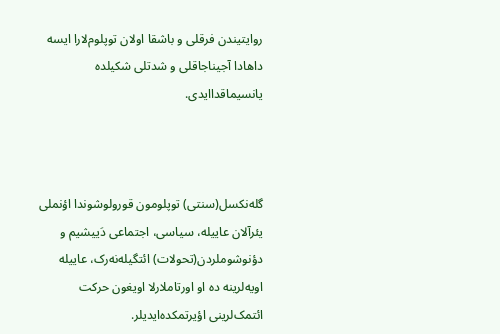روایتیندن فرقلی و باشقا اولان توپلوم‌لارا ایسه داهادا آجیناجاقلی و شدتلی شکیلده یانسیماقداایدی.



گله‌نکسل(سنتی) توپلومون قورولوشوندا اؤنملی یئرآلان عاییله، سیاسی، اجتماعی دَییشیم و دؤنوشوملردن(تحولات) ائتگیله‌نه‌رک، عاییله اویه‌لرینه ده او اورتاملارلا اویغون حرکت ائتمک‌لرینی اؤیرتمکده‌ایدیلر.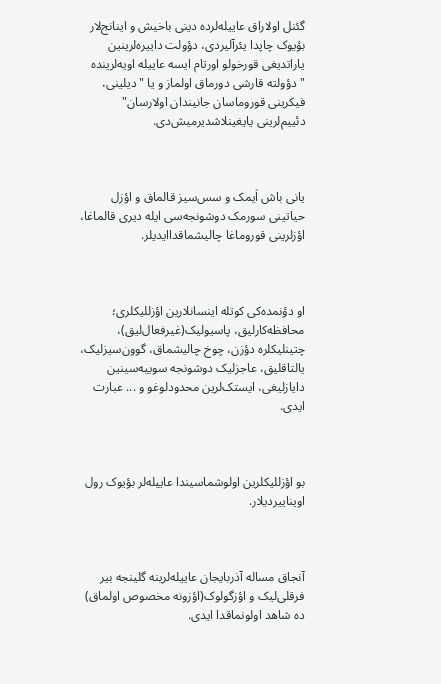گئنل اولاراق عاییله‌لرده دینی باخیش و اینانج‌لار بؤیوک چاپدا یئرآلیردی، دؤولت داییره‌لرینین یاراتدیغی قورخولو اورتام ایسه عاییله اویه‌لرینده "دؤولته قارشی دورماق اولماز و یا "دیلینی، فیکرینی قوروماسان جانیندان اولارسان" دئییم‌لرینی یایغینلاشدیرمیش‌دی.



یانی باش اَیمک و سس‌سیز قالماق و اؤزل حیاتینی سورمک دوشونجه‌سی ایله دیری قالماغا، اؤزلرینی قوروماغا چالیشماقداایدیلر.



او دؤنمده‌کی کوتله اینسانلارین اؤزللیکلری؛ محافظه‌کارلیق، پاسیولیک(غیرفعال‌لیق)، چتینلیکلره دؤزن، چوخ چالیشماق، گوون‌سیزلیک، یالتاقلیق، عاجزلیک دوشونجه سوییه‌سینین دایازلیغی، ایستک‌لرین محدودلوغو و ... عبارت ایدی.



بو اؤزللیکلرین اولوشماسیندا عاییله‌لر بؤیوک رول اویناییردیلار.



آنجاق مساله آذربایجان عاییله‌لرینه گلینجه بیر فرقلی‌لیک و اؤزگولوک(اؤزونه مخصوص اولماق) ده شاهد اولونماقدا ایدی.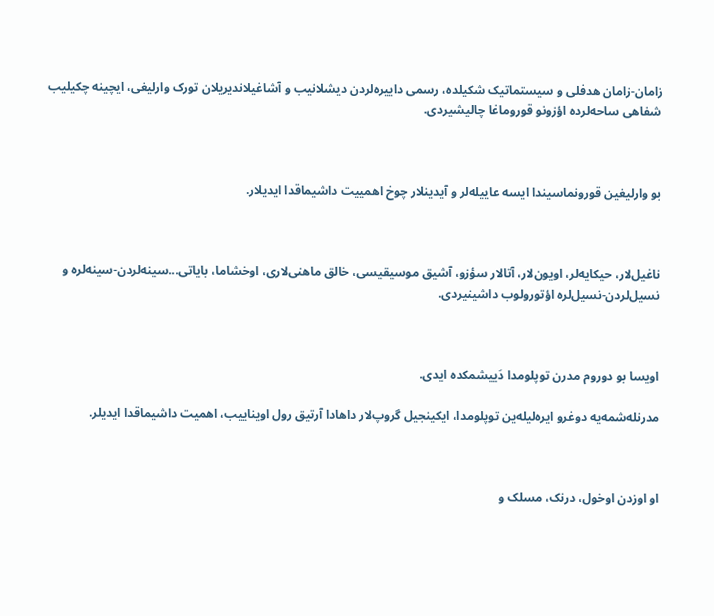زامان-زامان هدفلی و سیستماتیک شکیلده، رسمی داییره‌لردن دیشلانیب و آشاغیلاندیریلان تورک وارلیغی، ایچینه چکیلیب شفاهی ساحه‌‌لرده اؤزونو قوروماغا چالیشیردی.



بو وارلیغین قورونماسیندا ایسه عاییله‌لر و آیدینلار چوخ اهمییت داشیماقدا ایدیلار.



ناغیل‌لار، حیکایه‌لر، اویون‌لار، آتالار سؤزو، آشیق موسیقیسی، خالق ماهنی‌لاری، اوخشاما، بایاتی...سینه‌لردن-سینه‌لره و نسیل‌لردن-نسیل‌لره اؤتورولوب داشینیردی.



اویسا بو دوروم مدرن توپلومدا دَییشمکده‌ ایدی.

مدرنله‌شمه‌یه دوغرو ایره‌لیله‌ین توپلومدا، ایکینجیل گروپ‌لار داهادا آرتیق رول اویناییب، اهمیت داشیماقدا ایدیلر.



او اوزدن اوخول، درنک، مسلک‌ و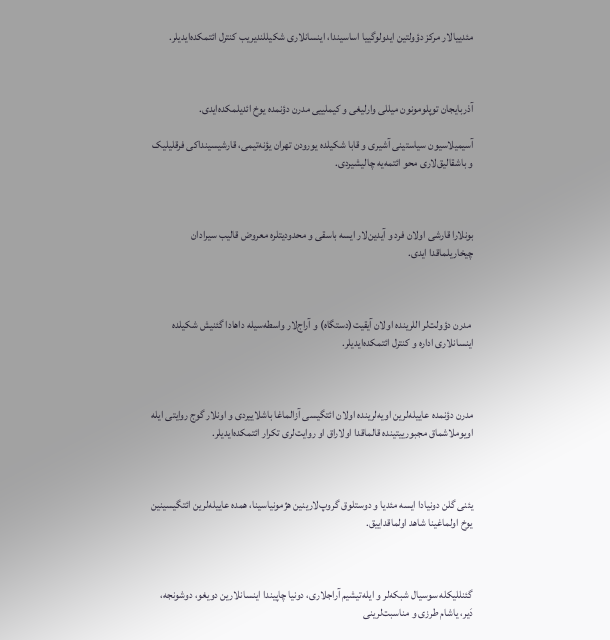مئدییالار مرکز دؤولتین ایدولوگییا اساسیندا، اینسانلاری شکیللندیریب کنترل ائتمکده‌ایدیلر.



آذربایجان توپلومونون میللی وارلیغی و کیملییی مدرن دؤنمده یوخ ائدیلمکده‌ایدی.

آسیمیلاسیون سیاستینی آشیری و قابا شکیلده یورودن تهران یؤنه‌تیمی، قارشیسینداکی فرقلیلیک و باشقالیق‌لاری محو ائتمه‌یه چالیشیردی.



بونلارا قارشی اولان فرد و آیدین‌لار ایسه باسقی و محدودیتلره معروض قالیب سیرادان چیخاریلماقدا ایدی.



 مدرن دؤولت‌لر اللرینده اولان آیقیت(دستگاه) و آراج‌لار واسطه‌سیله داهادا گئنیش شکیلده اینسانلاری اداره و کنترل ائتمکده‌ایدیلر.



مدرن دؤنمده عاییله‌‌لرین اویه‌لرینده اولان ائتگیسی آزالماغا باشلاییردی و اونلار گوج روایتی ایله اویوملاشماق مجبورییتینده قالماقدا اولاراق او روایت‌لری تکرار ائتمکده‌ایدیلر.



یئنی گلن دونیادا ایسه مئدیا و دوستلوق گروپ‌لارینین هژمونیاسینا، همده عاییله‌لرین ائتگیسینین یوخ اولماغینا شاهد اولماقداییق.



گئنللیکله سوسیال شبکه‌لر و ایله‌تیشیم آراجلاری، دونیا چاپیندا اینسانلارین دویغو، دوشونجه، دَیر، یاشام طرزی و مناسبت‌لرینی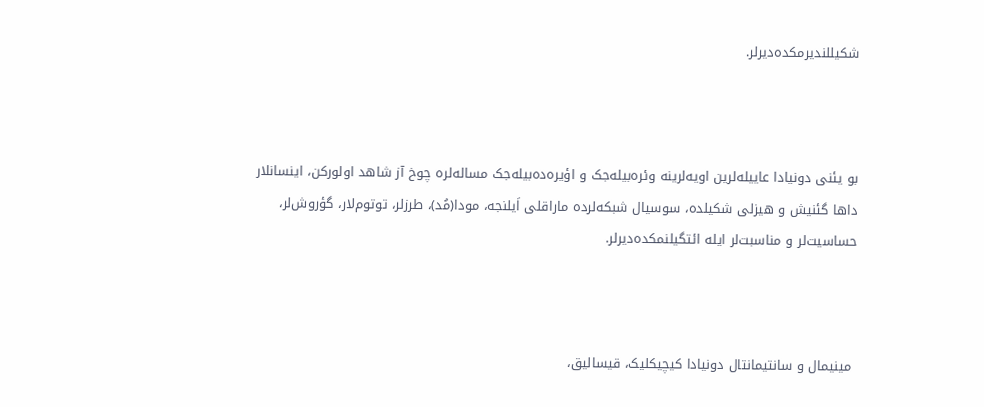شکیللندیرمکده‌دیرلر.



بو یئنی دونیادا عاییله‌لرین اویه‌لرینه وئره‌بیله‌جک و اؤیره‌ده‌بیله‌جک مساله‌لره چوخ آز شاهد اولورکن، اینسانلار داها گئنیش و هیزلی شکیلده، سوسیال شبکه‌لرده ماراقلی اَیلنجه، مودا(مُد)، طرزلر، توتوم‌لار، گؤروش‌لر، حساسیت‌لر و مناسبت‌لر ایله ائتگیلنمکده‌دیرلر.



 مینیمال و سانتیمانتال دونیادا کیچیکلیک، قیسالیق،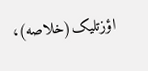اؤزتلیک(خلاصه)،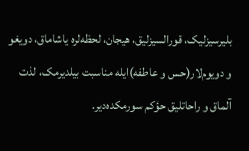بلیرسیزلیک، قورالسیزلیق، هیجان، لحظه‌لره یاشاماق، دویغو و دویوم‌لار(حس و عاطفه)ایله مناسبت بیلدیرمک، لذت آلماق و راحاتلیق حؤکم سورمکده‌دیر.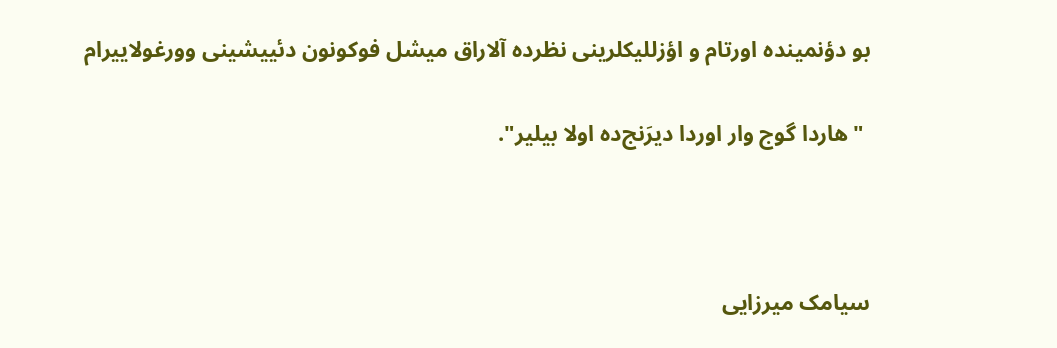بو دؤنمینده اورتام و اؤزللیکلرینی نظرده آلاراق میشل فوکونون دئییشینی وورغولاییرام

 "هاردا گوج وار اوردا دیرَنج‌ده اولا بیلیر".



سیامک میرزایی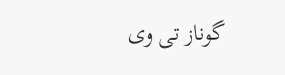گوناز تی وی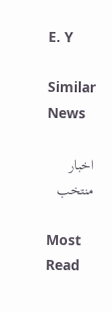E. Y

Similar News

اخبار منتخب

Most Read